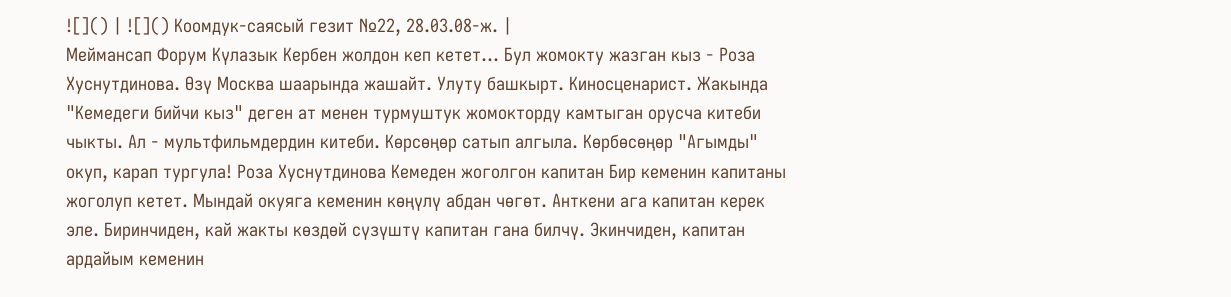![]() | ![]() Коомдук-саясый гезит №22, 28.03.08-ж. |
Меймансап Форум Күлазык Кербен жолдон кеп кетет… Бул жомокту жазган кыз - Роза Хуснутдинова. Өзү Москва шаарында жашайт. Улуту башкырт. Киносценарист. Жакында "Кемедеги бийчи кыз" деген ат менен турмуштук жомокторду камтыган орусча китеби чыкты. Ал - мультфильмдердин китеби. Көрсөңөр сатып алгыла. Көрбөсөңөр "Агымды" окуп, карап тургула! Роза Хуснутдинова Кемеден жоголгон капитан Бир кеменин капитаны жоголуп кетет. Мындай окуяга кеменин көңүлү абдан чөгөт. Анткени ага капитан керек эле. Биринчиден, кай жакты көздөй сүзүштү капитан гана билчү. Экинчиден, капитан ардайым кеменин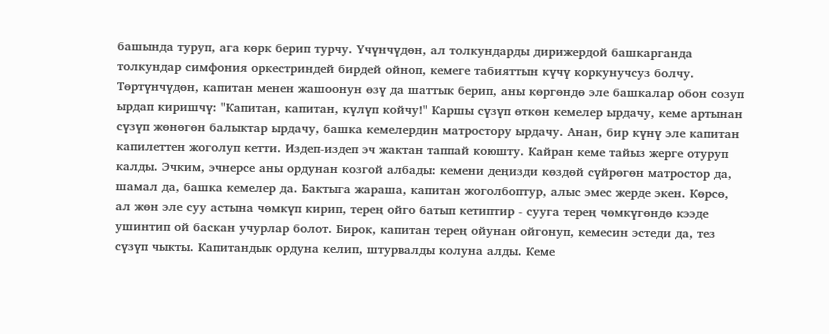башында туруп, ага көрк берип турчу. Үчүнчүдөн, ал толкундарды дирижердой башкарганда толкундар симфония оркестриндей бирдей ойноп, кемеге табияттын күчү коркунучсуз болчу. Төртүнчүдөн, капитан менен жашоонун өзү да шаттык берип, аны көргөндө эле башкалар обон созуп ырдап киришчү: "Капитан, капитан, күлүп койчу!" Каршы сүзүп өткөн кемелер ырдачу, кеме артынан сүзүп жөнөгөн балыктар ырдачу, башка кемелердин матростору ырдачу. Анан, бир күнү эле капитан капилеттен жоголуп кетти. Издеп-издеп эч жактан таппай коюшту. Кайран кеме тайыз жерге отуруп калды. Эчким, эчнерсе аны ордунан козгой албады: кемени деңизди көздөй сүйрөгөн матростор да, шамал да, башка кемелер да. Бактыга жараша, капитан жоголбоптур, алыс эмес жерде экен. Көрсө, ал жөн эле суу астына чөмкүп кирип, терең ойго батып кетиптир - сууга терең чөмкүгөндө кээде ушинтип ой баскан учурлар болот. Бирок, капитан терең ойунан ойгонуп, кемесин эстеди да, тез сүзүп чыкты. Капитандык ордуна келип, штурвалды колуна алды. Кеме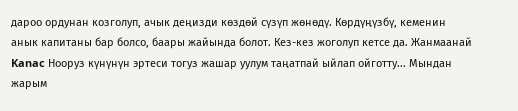дароо ордунан козголуп, ачык деңизди көздөй сүзүп жөнөдү. Көрдүңүзбү, кеменин анык капитаны бар болсо, баары жайында болот. Кез-кез жоголуп кетсе да. Жанмаанай Kanac Нооруз күнүнүн эртеси тогуз жашар уулум таңатпай ыйлап ойготту... Мындан жарым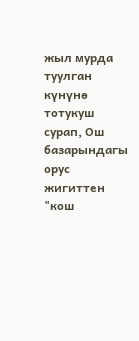жыл мурда туулган күнүнө тотукуш сурап, Ош базарындагы орус жигиттен "кош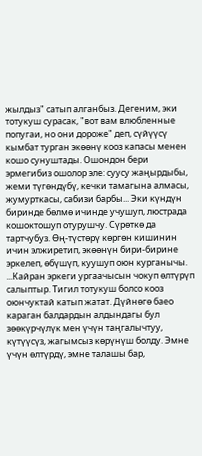жылдыз" сатып алганбыз. Дегеним, эки тотукуш сурасак, "вот вам влюбленные попугаи, но они дороже" деп, сүйүүсү кымбат турган экөөнү кооз капасы менен кошо сунуштады. Ошондон бери эрмегибиз ошолор эле: суусу жаңырдыбы, жеми түгөндүбү, кечки тамагына алмасы, жумурткасы, сабизи барбы... Эки күндүн биринде бөлмө ичинде учушуп, люстрада кошоктошуп отурушчу. Сүрөткө да тартчубуз. Өң-түстөрү көргөн кишинин ичин элжиретип, экөөнүн бири-бирине эркелеп, өбүшүп, куушуп оюн курганычы. ...Кайран эркеги ургаачысын чокуп өлтүрүп салыптыр. Тигил тотукуш болсо кооз оюнчуктай катып жатат. Дүйнөгө баео караган балдардын алдындагы бул зөөкүрчүлүк мен үчүн таңгалычтуу, күтүүсүз, жагымсыз көрүнүш болду. Эмне үчүн өлтүрдү, эмне талашы бар,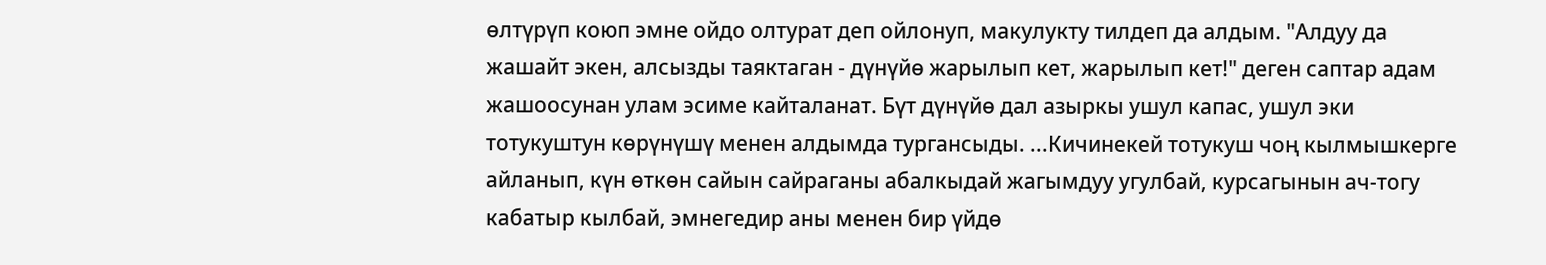өлтүрүп коюп эмне ойдо олтурат деп ойлонуп, макулукту тилдеп да алдым. "Алдуу да жашайт экен, алсызды таяктаган - дүнүйө жарылып кет, жарылып кет!" деген саптар адам жашоосунан улам эсиме кайталанат. Бүт дүнүйө дал азыркы ушул капас, ушул эки тотукуштун көрүнүшү менен алдымда тургансыды. ...Кичинекей тотукуш чоң кылмышкерге айланып, күн өткөн сайын сайраганы абалкыдай жагымдуу угулбай, курсагынын ач-тогу кабатыр кылбай, эмнегедир аны менен бир үйдө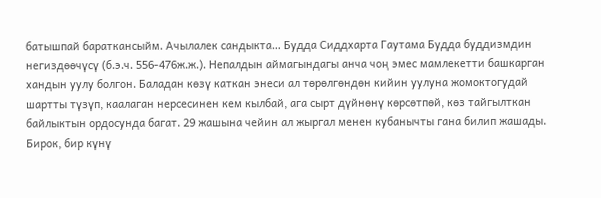батышпай бараткансыйм. Ачылалек сандыкта… Будда Сиддхарта Гаутама Будда буддизмдин негиздөөчүсү (б.э.ч. 556-476ж.ж.). Непалдын аймагындагы анча чоң эмес мамлекетти башкарган хандын уулу болгон. Баладан көзү каткан энеси ал төрөлгөндөн кийин уулуна жомоктогудай шартты түзүп, каалаган нерсесинен кем кылбай, ага сырт дүйнөнү көрсөтпөй, көз тайгылткан байлыктын ордосунда багат. 29 жашына чейин ал жыргал менен кубанычты гана билип жашады. Бирок, бир күнү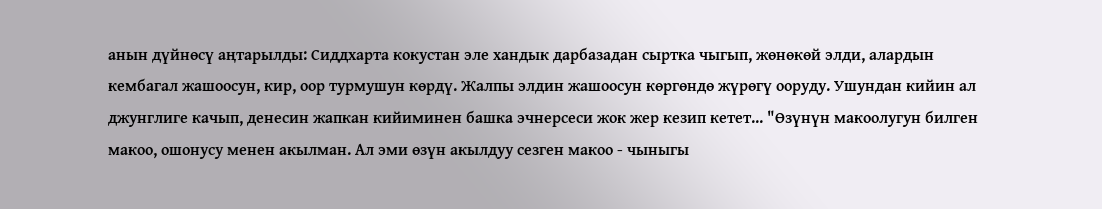анын дүйнөсү аңтарылды: Сиддхарта кокустан эле хандык дарбазадан сыртка чыгып, жөнөкөй элди, алардын кембагал жашоосун, кир, оор турмушун көрдү. Жалпы элдин жашоосун көргөндө жүрөгү ооруду. Ушундан кийин ал джунглиге качып, денесин жапкан кийиминен башка эчнерсеси жок жер кезип кетет... "Өзүнүн макоолугун билген макоо, ошонусу менен акылман. Ал эми өзүн акылдуу сезген макоо - чыныгы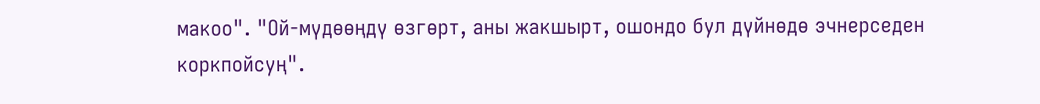макоо". "Ой-мүдөөңдү өзгөрт, аны жакшырт, ошондо бул дүйнөдө эчнерседен коркпойсуң".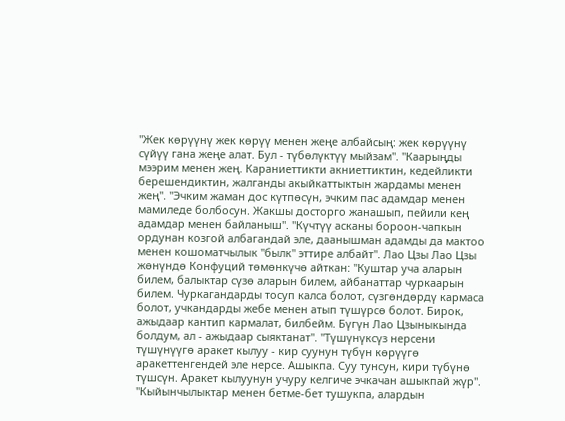"Жек көрүүнү жек көрүү менен жеңе албайсың: жек көрүүнү сүйүү гана жеңе алат. Бул - түбөлүктүү мыйзам". "Каарыңды мээрим менен жең. Караниеттикти акниеттиктин, кедейликти берешендиктин, жалганды акыйкаттыктын жардамы менен жең". "Эчким жаман дос күтпөсүн, эчким пас адамдар менен мамиледе болбосун. Жакшы досторго жанашып, пейили кең адамдар менен байланыш". "Күчтүү асканы бороон-чапкын ордунан козгой албагандай эле, даанышман адамды да мактоо менен кошоматчылык "былк" эттире албайт". Лао Цзы Лао Цзы жөнүндө Конфуций төмөнкүчө айткан: "Куштар уча аларын билем, балыктар сүзө аларын билем, айбанаттар чуркаарын билем. Чуркагандарды тосуп калса болот, сүзгөндөрдү кармаса болот, учкандарды жебе менен атып түшүрсө болот. Бирок, ажыдаар кантип кармалат, билбейм. Бүгүн Лао Цзыныкында болдум, ал - ажыдаар сыяктанат". "Түшүнүксүз нерсени түшүнүүгө аракет кылуу - кир суунун түбүн көрүүгө аракеттенгендей эле нерсе. Ашыкпа. Суу тунсун, кири түбүнө түшсүн. Аракет кылуунун учуру келгиче эчкачан ашыкпай жүр". "Кыйынчылыктар менен бетме-бет тушукпа, алардын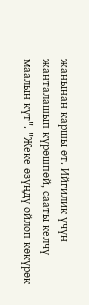жанынан каршы өт. Ийгилик үчүн жанталашып күрөшпөй, сааты келчү маалын күт". "Жеке өзүңдү ойлоп көкүрөк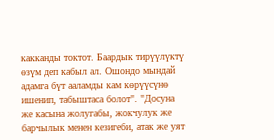какканды токтот. Баардык тирүүлүктү өзүм деп кабыл ал. Ошондо мындай адамга бүт ааламды кам көрүүсүнө ишенип, табыштаса болот". "Досуна же касына жолугабы, жокчулук же барчылык менен кезигеби, атак же уят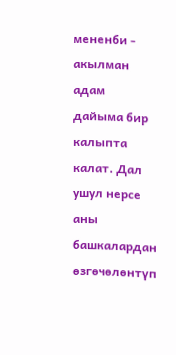мененби - акылман адам дайыма бир калыпта калат. Дал ушул нерсе аны башкалардан өзгөчөлөнтүп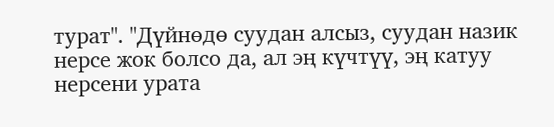турат". "Дүйнөдө суудан алсыз, суудан назик нерсе жок болсо да, ал эң күчтүү, эң катуу нерсени урата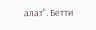алат". Бетти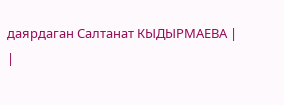даярдаган Салтанат КЫДЫРМАЕВА |
|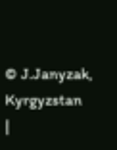© J.Janyzak, Kyrgyzstan
|